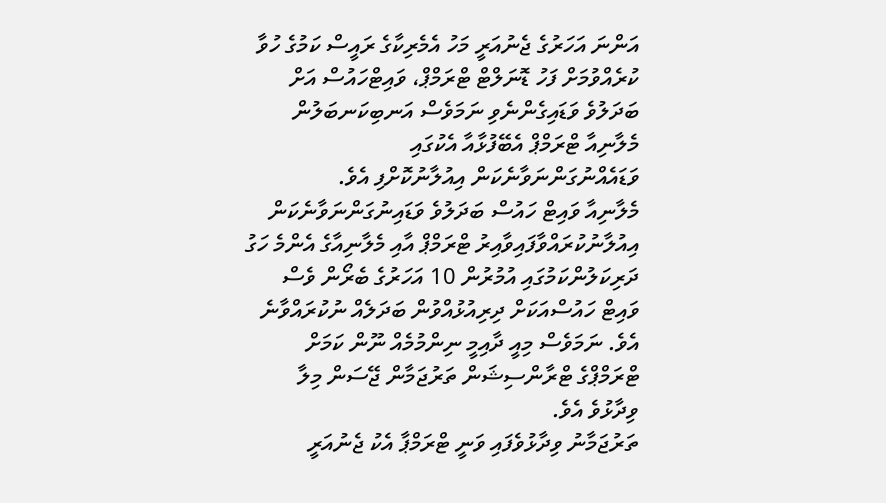އަންނަ އަހަރުގެ ޖެނުއަރީ މަހު އެމެރިކާގެ ރައީސް ކަމުގެ ހުވާ ކުރެއްވުމަށް ފަހު ޑޮނަލްޓް ޓްރަމްޕް، ވައިޓްހައުސް އަށް ބަދަލުވެ ވަޑައިގެންނެވި ނަމަވެސް އަނބިކަނބަލުން މެލާނިއާ ޓްރަމްޕް އެބޭފުޅާއާ އެކުގައި ވަޑައެއްނުގަންނަވާނެކަން އިއުލާނުކޮށްފި އެވެ.
މެލާނިއާ ވައިޓް ހައުސް ބަދަލުވެ ވަޑައިނުގަންނަވާނެކަން އިއުލާނުކުރައްވާފައިވާއިރު ޓްރަމްޕް އާއި މެލާނިއާގެ އެންމެ ހަގު ދަރިކަލުންކަމުގައި އުމުރުން 10 އަހަރުގެ ބެރޯން ވެސް ވައިޓް ހައުސްއަކަށް ދިރިއުޅުއްވުން ބަދަލެއް ނުކުރައްވާނެ އެވެ. ނަމަވެސް މިއީ ދާއިމީ ނިންމުމެއް ނޫން ކަމަށް ޓްރަމްޕްގެ ޓްރާންސިޝަން ތަރުޖަމާން ޖޭސަން މިލާ ވިދާޅުވެ އެވެ.
ތަރުޖަމާނު ވިދާޅުވެފައި ވަނީ ޓްރަމްޕާ އެކު ޖެނުއަރީ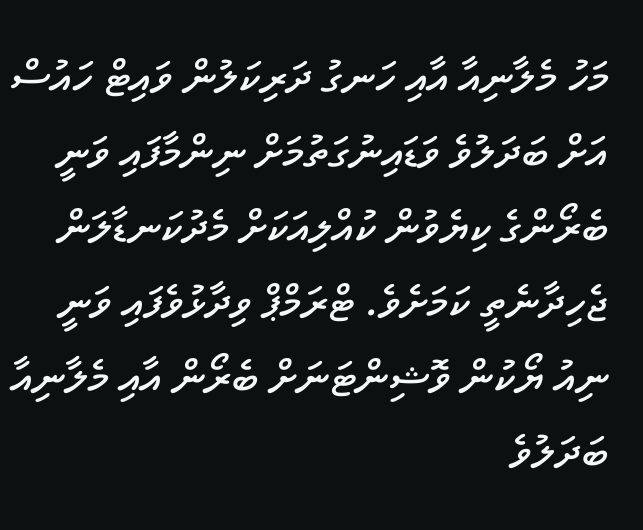މަހު މެލާނިއާ އާއި ހަނގު ދަރިކަލުން ވައިޓް ހައުސް އަށް ބަދަލުވެ ވަޑައިނުގަތުމަށް ނިންމާފައި ވަނީ ބެރޯންގެ ކިޔެވުން ކުއްލިއަކަށް މެދުކަނޑާލަން ޖެހިދާނެތީ ކަމަށެވެ. ޓްރަމްޕް ވިދާޅުވެފައި ވަނީ ނިއު ޔޯކުން ވޮޝިންޓަނަށް ބެރޯން އާއި މެލާނިއާ ބަދަލުވެ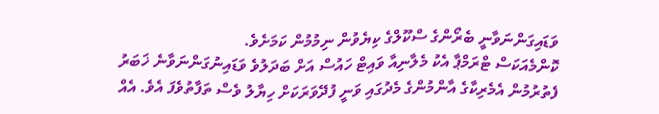ވަޑައިގަންނަވާނީ ބެރޯންގެ ސްކޫލްގެ ކިޔެވުން ނިމުމުން ކަމަށެވެ.
ކޮންމެއަކަސް ޓްރަމްޕާ އެކު މެލާނިއާ ވައިޓް ހައުސް އަށް ބަދަލުވެ ވަޑައިނުގަންނަވާނެ ޚަބަރު ފެތުރުމުން އެމެރިކާގެ އާންމުންގެ މެދުގައި ވަނީ ފުދޭވަރަކަށް ހިޔާލު ވެސް ތަފާތުވެފަ އެވެ. އެއް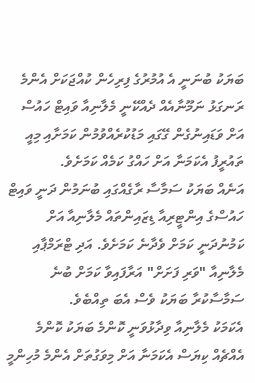ބަޔަކު ބުނަނީ އެ އުމުރުގެ ފިރިހެން ކުއްޖަކަށް އެންމެ ރަނގަޅު ނަމޫނާއެއް ދެއްކޭނީ މެލާނިއާ ވައިޓް ހައުސް އަށް ވަޑައިނުގެން ގޭގައި މަޑުކުރެއްވުމުން ކަމަށާއި މިއީ ތައުރީފު އެކަމަނާ އަށް ހައްގު ކަމެއް ކަމަށެވެ.
އަނެއް ބަޔަކު ސަމާސާ ރާގެއްގައި ބުނަމުން ދަނީ ވައިޓް ހައުސްގެ އިންޓީރިއާ ޑިޒައިންތައް މެލާނިއާ އަށް ކަމުނުދަނީ ކަމަށް ވެދާނެ ކަމަށެވެ. އަދި ޓްރަމްޕާއި މެލާނިއާ "ވަރި ފަށަށް" އަރާފައިވާ ކަމަށް ބުނެ ސަމާސާކުރާ ބަޔަކު ވެސް އެބަ ތިއްބެވެ.
އެކަމަކު މެލާނިއާ ވިދާޅުވަނީ ކޮންމެ ބަޔަކު ކޮންމެ އެއްޗެއް ކިޔަސް އެކަމަނާ އަށް މިވަގުތަށް އެންމެ މުހިންމީ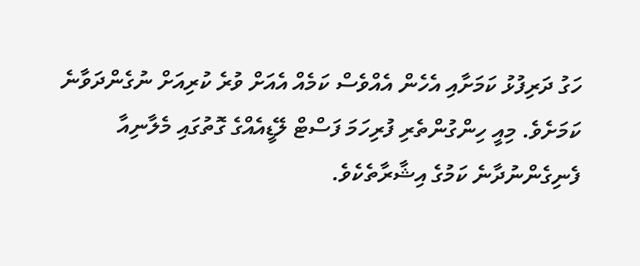ހަގު ދަރިފުޅު ކަމަށާއި އެހެން އެއްވެސް ކަމެއް އެއަށް ވުރެ ކުރިއަށް ނުގެންދަވާނެ ކަމަށެވެ. މިއީ ހިންގުންތެރި ފުރިހަމަ ފަސްޓް ލޭޑީއެއްގެ ގޮތުގައި މެލާނިއާ ފެނިގެންނުދާނެ ކަމުގެ އިޝާރާތެކެވެ.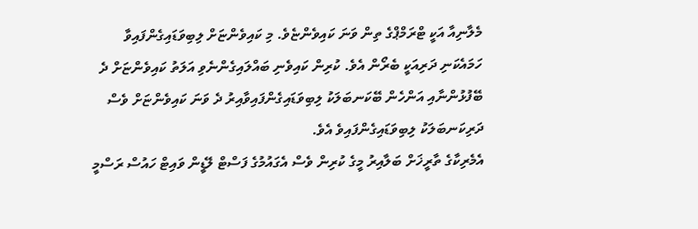މެލާނިއާ އަކީ ޓްރަމްޕްގެ ތިން ވަނަ ކައިވެންޏެވެ. މި ކައިވެންޏަށް ލިބިވަޑައިގެންފައިވާ ހަމައެކަނި ދަރިއަކީ ބެރޯން އެވެ. ކުރިން ކައިވެނި ބައްލައިގެންނެވި އަލަތު ކައިވެންޏަށް ދެ ބޭފުޅުންނާއި އަންހެން ބޭކަނބަލަކު ލިބިވަޑައިގެންފައިވާއިރު ދެ ވަނަ ކައިވެންޏަށް ވެސް ދަރިކަނބަލަކު ލިބިވަޑައިގެންފައިވެ އެވެ.
އެމެރިކާގެ ތާރީޚަށް ބަލާއިރު މީގެ ކުރިން ވެސް އެގައުމުގެ ފަސްޓް ލޭޑީން ވައިޓް ހައުސް ރަސްމީ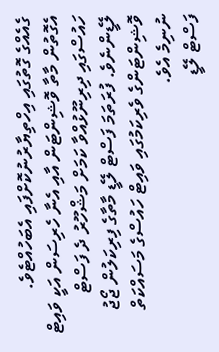ގެއެއްގެ ގޮތުގައި އިހްތިޔާރުނުކޮށްފައި އެބަހުއްޓެވެ. އެގޮތުން މާތާ ވޮޝިންޓަން އާއި އެނާ ހެރިސަން އަކީ ވައިޓް ހައުސްގައި ދިރިނޫޅުއްވާ ކަމަށް މަޝްހޫރު ދެ ފަސްޓް ލޭޑީންނެވެ. ފުރަތަމަ ފަސްޓް ލޭޑީ މާތާގެ ފިރިކަލުން ޖޯޖު ވޮޝިންޓަންގެ ވެރިކަމުގައި ވައިޓް ހައުސްގެ މަސައްކަތް ނުނިމެ އެވެ.
ފަސްޓް ލޭޑީ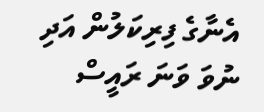އެނާގެ ފިރިކަލުން އަދި ނުވަ ވަނަ ރައީސް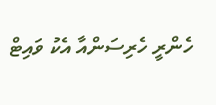ހެންރީ ހެރިސަންއާ އެކު ވައިޓް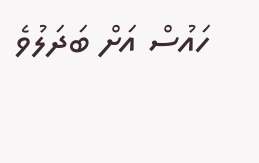ހައުސް އަށް ބަދަލުވެ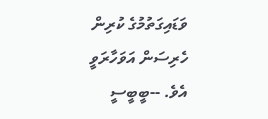ވަޑައިގަތުމުގެ ކުރިން ހެރިސަން އަވަހާރަވީ އެވެ. --ބީބީސީ